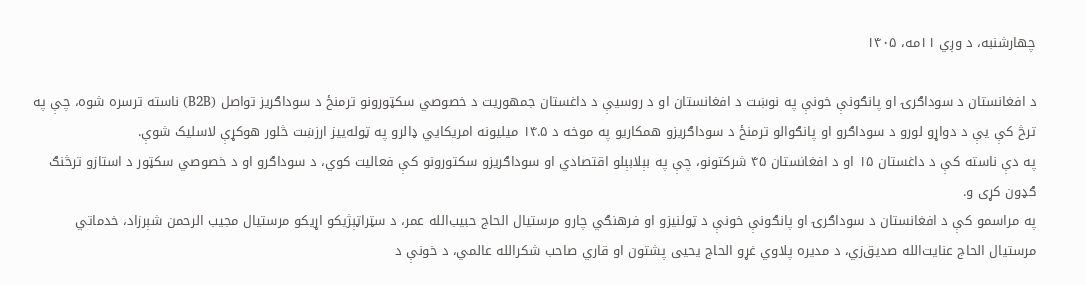چهارشنبه، د وږي ۱۱مه، ۱۴۰۵

د افغانستان د سوداګرۍ او پانګونې خونې په نوښت د افغانستان او د روسیې د داغستان جمهوریت د خصوصي سکټورونو ترمنځ د سوداګریز تواصل (B2B) ناسته ترسره شوه، چې په ترڅ کې یې د دواړو لورو د سوداګرو او پانګوالو ترمنځ د سوداګریزو همکاریو په موخه د ۱۴.۵ میلیونه امریکايي ډالرو په ټوله‌يیز ارزښت څلور هوکړې لاسلیک شوې.
په دې ناسته کې د داغستان ۱۵ او د افغانستان ۴۵ شرکتونو، چې په بېلابېلو اقتصادي او سوداګریزو سکتورونو کې فعالیت کوي، د سوداګرو او د خصوصي سکټور د استازو ترڅنګ ګډون کړی و.
په مراسمو کې د افغانستان د سوداګرۍ او پانګونې خونې د ټولنیزو او فرهنګي چارو مرستیال الحاج حبیب‌الله عمر، د سټراټېژیکو اړیکو مرستیال مجیب الرحمن شېرزاد، خدماتي مرستیال الحاج عنایت‌الله صدیق‌زي، د مدیره پلاوي غړو الحاج یحیی پشتون او قاري صاحب شکرالله عالمي، د خونې د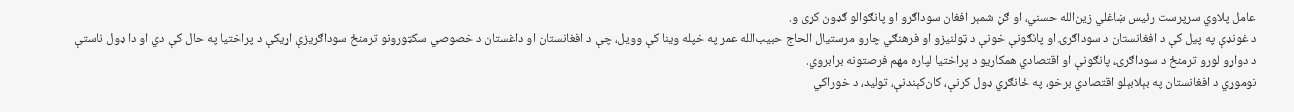عامل پلاوي سرپرست رئیس ښاغلي زین‌الله حسني، او ګڼ شمېر افغان سوداګرو او پانګوالو ګډون کړی و.
د غونډې په پیل کې د افغانستان د سوداګرۍ او پانګونې خونې د ټولنیزو او فرهنګي چارو مرستیال الحاج حبیب‌الله عمر په خپله وینا کې وویل، چې د افغانستان او داغستان د خصوصي سکټورونو ترمنځ سوداګریزې اړیکې د پراختیا په حال کې دي او دا ډول ناستې د دواړو لورو ترمنځ د سوداګرۍ، پانګونې او اقتصادي همکاریو د پراختیا لپاره مهم فرصتونه برابروي.
نوموړي د افغانستان په بېلابېلو اقتصادي برخو، په ځانګړي ډول کرنې، کان‌کېندنې، تولید، د خوراکي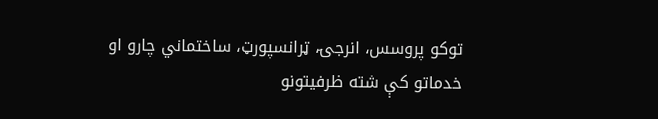توکو پروسس، انرجۍ، ټرانسپورټ، ساختماني چارو او خدماتو کې شته ظرفیتونو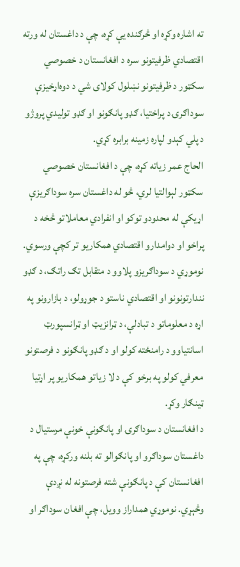ته اشاره وکړه او څرګنده یې کړه، چې د داغستان له ورته اقتصادي ظرفیتونو سره د افغانستان د خصوصي سکټور د ظرفیتونو نښلول کولای شي د دوه‌اړخیزې سوداګرۍ د پراختیا، ګډو پانګونو او ګډو تولیدي پروژو د پلي کېدو لپاره زمینه برابره کړي.
الحاج عمر زیاته کړه، چې د افغانستان خصوصي سکټور لېوالتیا لري، څو له داغستان سره سوداګریزې اړیکې له محدودو توکو او انفرادي معاملاتو څخه د پراخو او دوامدارو اقتصادي همکاریو تر کچې ورسوي. نوموړي د سوداګریزو پلاوو د متقابل تګ راتګ، د ګډو نندارتونونو او اقتصادي ناستو د جوړولو، د بازارونو په اړه د معلوماتو د تبادلې، د ټرانزیټ او ټرانسپورټ اسانتیاوو د رامنځته کولو او د ګډو پانګونو د فرصتونو معرفي کولو په برخو کې د لا زیاتو همکاریو پر اړتیا ټینګار وکړ.
د افغانستان د سوداګرۍ او پانګونې خونې مرستیال د داغستان سوداګرو او پانګوالو ته بلنه ورکړه، چې په افغانستان کې د پانګونې شته فرصتونه له نږدې وڅېړي. نوموړي همداراز وویل، چې افغان سوداګر او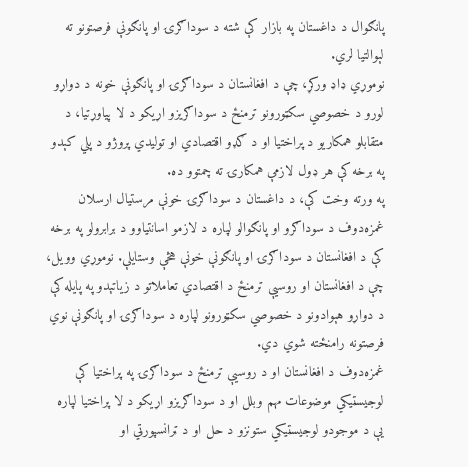پانګوال د داغستان په بازار کې شته د سوداګرۍ او پانګونې فرصتونو ته لېوالتیا لري.
نوموړي ډاډ ورکړ، چې د افغانستان د سوداګرۍ او پانګونې خونه د دواړو لورو د خصوصي سکټورونو ترمنځ د سوداګریزو اړیکو د لا پیاوړتیا، د متقابلو همکاریو د پراختیا او د ګډو اقتصادي او تولیدي پروژو د پلي کېدو په برخه کې هر ډول لازمې همکارۍ ته چمتوو ده.
په ورته وخت کې، د داغستان د سوداګرۍ خونې مرستیال ارسلان غمزه‌دوف د سوداګرو او پانګوالو لپاره د لازمو اسانتیاوو د برابرولو په برخه کې د افغانستان د سوداګرۍ او پانګونې خونې هڅې وستایلې. نوموړي وویل، چې د افغانستان او روسیې ترمنځ د اقتصادي تعاملاتو د زیاتېدو په پایله کې د دواړو هېوادونو د خصوصي سکټورونو لپاره د سوداګرۍ او پانګونې نوي فرصتونه رامنځته شوي دي.
غمزه‌دوف د افغانستان او د روسیې ترمنځ د سوداګرۍ په پراختیا کې لوجيسټیکي موضوعات مهم وبلل او د سوداګریزو اړیکو د لا پراختیا لپاره یې د موجودو لوجيسټیکي ستونزو د حل او د ټرانسپورټي او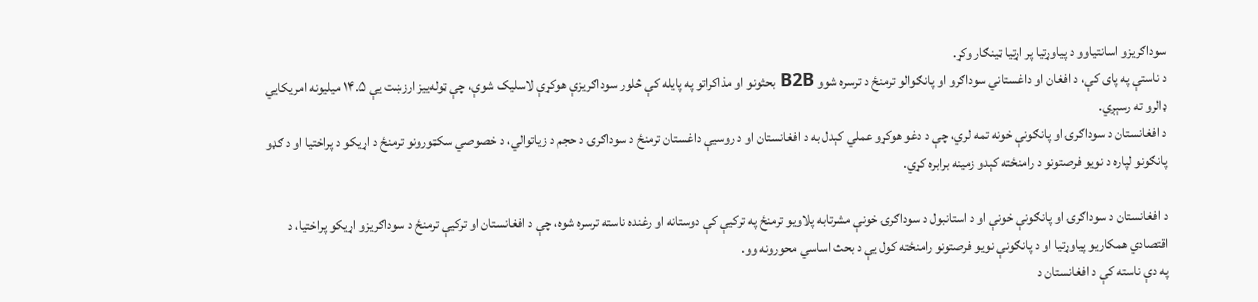سوداګریزو اسانتیاوو د پیاوړتیا پر اړتیا ټینګار وکړ.
د ناستې په پای کې، د افغان او داغستاني سوداګرو او پانګوالو ترمنځ د ترسره شوو B2B بحثونو او مذاکراتو په پایله کې څلور سوداګریزې هوکړې لاسلیک شوې، چې ټوله‌يیز ارزښت یې ۱۴.۵ میلیونه امریکايي ډالرو ته رسېږي.
د افغانستان د سوداګرۍ او پانګونې خونه تمه لري، چې د دغو هوکړو عملي کېدل به د افغانستان او د روسیې داغستان ترمنځ د سوداګرۍ د حجم د زیاتوالي، د خصوصي سکټورونو ترمنځ د اړیکو د پراختیا او د ګډو پانګونو لپاره د نویو فرصتونو د رامنځته کېدو زمینه برابره کړي.

د افغانستان د سوداګرۍ او پانګونې خونې او د استانبول د سوداګرۍ خونې مشرتابه پلاويو ترمنځ په ترکیې کې دوستانه او رغنده ناسته ترسره شوه، چې د افغانستان او ترکیې ترمنځ د سوداګریزو اړیکو پراختیا، د اقتصادي همکاریو پیاوړتیا او د پانګونې نویو فرصتونو رامنځته کول یې د بحث اساسي محورونه وو.
په دې ناسته کې د افغانستان د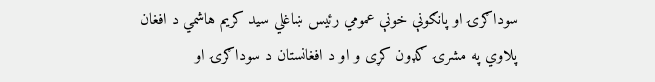سوداګرۍ او پانګونې خونې عمومي رئیس ښاغلي سید کریم هاشمي د افغان پلاوي په مشرۍ ګډون کړی و او د افغانستان د سوداګرۍ او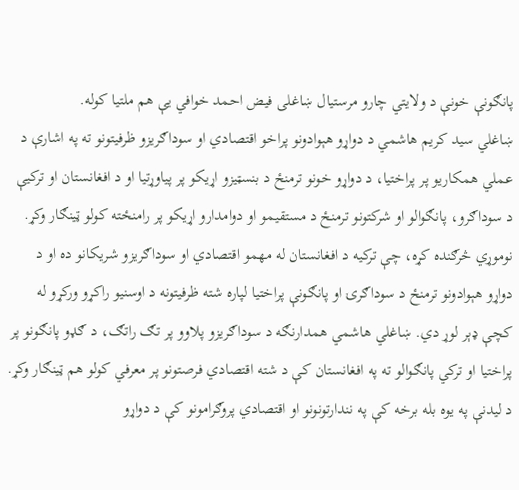پانګونې خونې د ولایتي چارو مرستیال ښاغلی فیض احمد خوافي يې هم ملتيا کوله.
ښاغلي سید کریم هاشمي د دواړو هېوادونو پراخو اقتصادي او سوداګریزو ظرفیتونو ته په اشارې د عملي همکاریو پر پراختیا، د دواړو خونو ترمنځ د بنسټیزو اړیکو پر پیاوړتیا او د افغانستان او ترکیې د سوداګرو، پانګوالو او شرکتونو ترمنځ د مستقیمو او دوامدارو اړیکو پر رامنځته کولو ټینګار وکړ.
نوموړي څرګنده کړه، چې ترکیه د افغانستان له مهمو اقتصادي او سوداګریزو شریکانو ده او د دواړو هېوادونو ترمنځ د سوداګرۍ او پانګونې پراختیا لپاره شته ظرفیتونه د اوسنیو راکړو ورکړو له کچې ډېر لوړ دي. ښاغلي هاشمي همدارنګه د سوداګریزو پلاوو پر تګ راتګ، د ګډو پانګونو پر پراختیا او ترکي پانګوالو ته په افغانستان کې د شته اقتصادي فرصتونو پر معرفي کولو هم ټينګار وکړ.
د لیدنې په یوه بله برخه کې په نندارتونونو او اقتصادي پروګرامونو کې د دواړو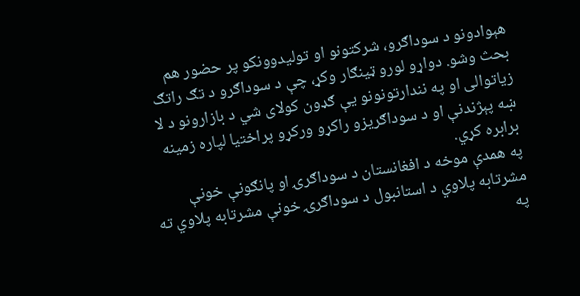هېوادونو د سوداګرو، شرکتونو او تولیدوونکو پر حضور هم بحث وشو. دواړو لورو ټینګار وکړ، چې د سوداګرو د تګ راتګ زیاتوالی او په نندارتونونو يې ګډون کولای شي د بازارونو د لا ښه پېژندنې او د سوداګریزو راکړو ورکړو پراختیا لپاره زمینه برابره کړي.
په همدې موخه د افغانستان د سوداګرۍ او پانګونې خونې مشرتابه پلاوي د استانبول د سوداګرۍ خونې مشرتابه پلاوي ته په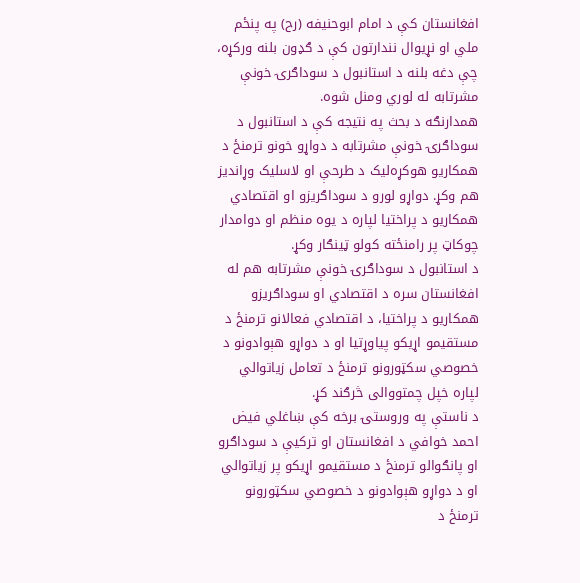افغانستان کې د امام ابوحنیفه (رح) په پنځم ملي او نړیوال نندارتون کې د ګډون بلنه ورکړه، چې دغه بلنه د استانبول د سوداګرۍ خونې مشرتابه له لوري ومنل شوه.
همدارنګه د بحث په نتيجه کې د استانبول د سوداګرۍ خونې مشرتابه د دواړو خونو ترمنځ د همکاریو هوکړه‌لیک د طرحې او لاسلیک وړاندیز هم وکړ. دواړو لورو د سوداګریزو او اقتصادي همکاریو د پراختیا لپاره د یوه منظم او دوامدار چوکاټ پر رامنځته کولو ټینګار وکړ.
د استانبول د سوداګرۍ خونې مشرتابه هم له افغانستان سره د اقتصادي او سوداګریزو همکاریو د پراختیا، د اقتصادي فعالانو ترمنځ د مستقیمو اړیکو پیاوړتیا او د دواړو هېوادونو د خصوصي سکټورونو ترمنځ د تعامل زیاتوالي لپاره خپل چمتووالی څرګند کړ.
د ناستې په وروستۍ برخه کې ښاغلي فیض احمد خوافي د افغانستان او ترکیې د سوداګرو او پانګوالو ترمنځ د مستقیمو اړیکو پر زیاتوالي او د دواړو هېوادونو د خصوصي سکټورونو ترمنځ د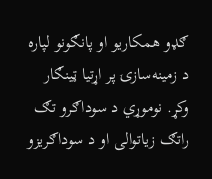ګډو همکاریو او پانګونو لپاره د زمینه‌سازۍ پر اړتیا ټینګار وکړ. نوموړي د سوداګرو تګ راتګ زیاتوالی او د سوداګریزو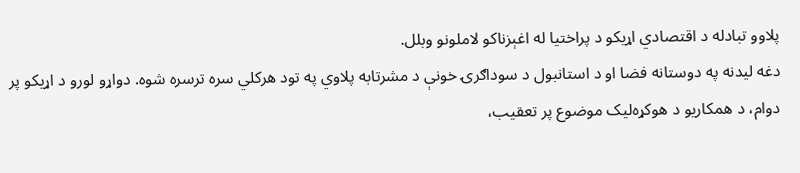پلاوو تبادله د اقتصادي اړیکو د پراختیا له اغېزناکو لاملونو وبلل.
دغه لیدنه په دوستانه فضا او د استانبول د سوداګرۍ خونې د مشرتابه پلاوي په تود هرکلي سره ترسره شوه. دواړو لورو د اړیکو پر دوام، د همکاریو د هوکړه‌لیک موضوع پر تعقیب،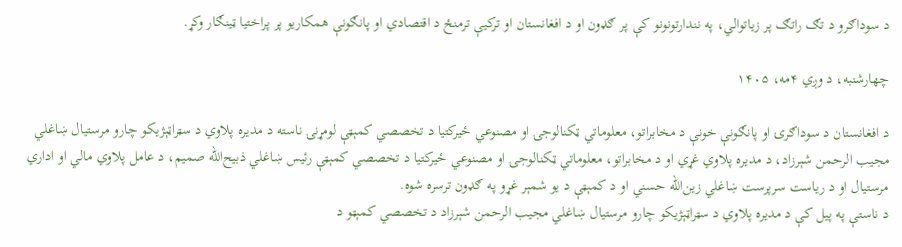د سوداګرو د تګ راتګ پر زیاتوالي، په نندارتونونو کې پر ګډون او د افغانستان او ترکیې ترمنځ د اقتصادي او پانګونې همکاریو پر پراختیا ټینګار وکړ.

چهارشنبه، د وږي ۴مه، ۱۴۰۵

د افغانستان د سوداګرۍ او پانګونې خونې د مخابراتو، معلوماتي ټکنالوجۍ او مصنوعي ځیرکتیا د تخصصي کمېټې لومړنۍ ناسته د مدیره پلاوي د سټراټېژیکو چارو مرستیال ښاغلي مجیب‌ الرحمن شېرزاد، د مدیره پلاوي غړي او د مخابراتو، معلوماتي ټکنالوجۍ او مصنوعي ځیرکتیا د تخصصي کمېټې رئیس ښاغلي ذبیح‌الله صمیم، د عامل پلاوي مالي او اداري مرستیال او د ریاست سرپرست ښاغلي زین‌الله حسني او د کمېټې د یو شمېر غړو په ګډون ترسره شوه.
د ناستې په پیل کې د مدیره پلاوي د سټراټېژیکو چارو مرستیال ښاغلي مجیب‌ الرحمن شېرزاد د تخصصي کمېټو د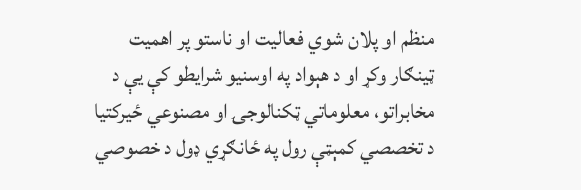منظم او پلان شوي فعالیت او ناستو پر اهمیت ټینګار وکړ او د هېواد په اوسنیو شرایطو کې یې د مخابراتو، معلوماتي ټکنالوجۍ او مصنوعي ځیرکتیا د تخصصي کمېټې رول په ځانګړي ډول د خصوصي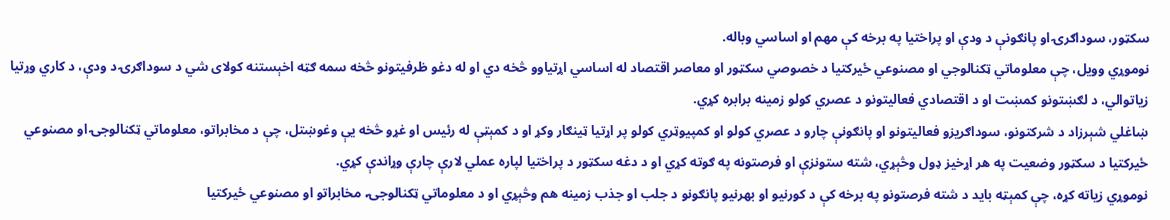سکټور، سوداګرۍ او پانګونې د ودې او پراختیا په برخه کې مهم او اساسي وباله.
نوموړي وویل، چې معلوماتي ټکنالوجي او مصنوعي ځیرکتیا د خصوصي سکټور او معاصر اقتصاد له اساسي اړتیاوو څخه دي او له دغو ظرفیتونو څخه سمه ګټه اخېستنه کولای شي د سوداګرۍ د ودې، د کاري وړتیا زیاتوالي، د لګښتونو کمښت او د اقتصادي فعالیتونو د عصري کولو زمینه برابره کړي.
ښاغلي شېرزاد د شرکتونو، سوداګریزو فعالیتونو او پانګونې چارو د عصري کولو او کمپیوټري کولو پر اړتیا ټینګار وکړ او د کمېټې له رئیس او غړو څخه یې وغوښتل، چې د مخابراتو، معلوماتي ټکنالوجۍ او مصنوعي ځیرکتیا د سکټور وضعیت په هر اړخیز ډول وڅېړي، شته ستونزې او فرصتونه په ګوته کړي او د دغه سکټور د پراختیا لپاره عملي لارې چارې وړاندې کړي.
نوموړي زیاته کړه، چې کمېټه باید د شته فرصتونو په برخه کې د کورنیو او بهرنیو پانګونو د جلب او جذب زمینه هم وڅېړي او د معلوماتي ټکنالوجۍ، مخابراتو او مصنوعي ځیرکتیا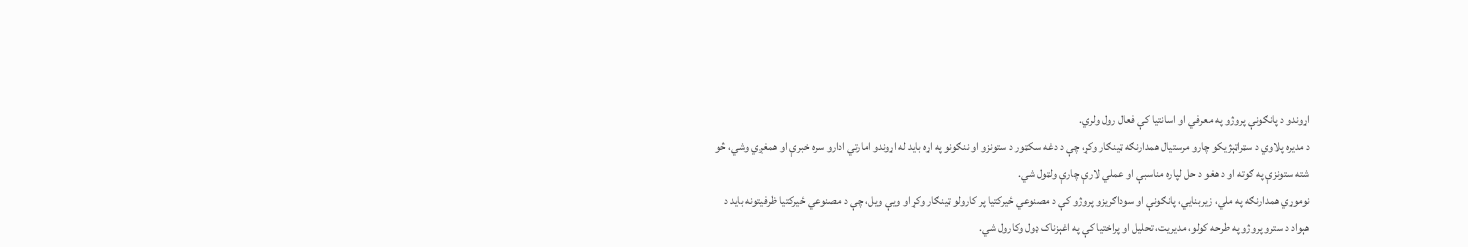اړوندو د پانګونې پروژو په معرفي او اسانتیا کې فعال رول ولري.
د مدیره پلاوي د سټراټېژیکو چارو مرستیال همدارنګه ټینګار وکړ، چې د دغه سکټور د ستونزو او ننګونو په اړه باید له اړوندو امارتي ادارو سره خبرې او همغږي وشي، څو شته ستونزې په ګوته او د هغو د حل لپاره مناسبې او عملي لارې چارې ولټول شي.
نوموړي همدارنګه په ملي، زیربنایي، پانګونې او سوداګریزو پروژو کې د مصنوعي ځیرکتیا پر کارولو ټینګار وکړ او ویې ویل، چې د مصنوعي ځیرکتیا ظرفیتونه باید د هېواد د سترو پروژو په طرحه کولو، مدیریت، تحلیل او پراختیا کې په اغېزناک ډول وکارول شي.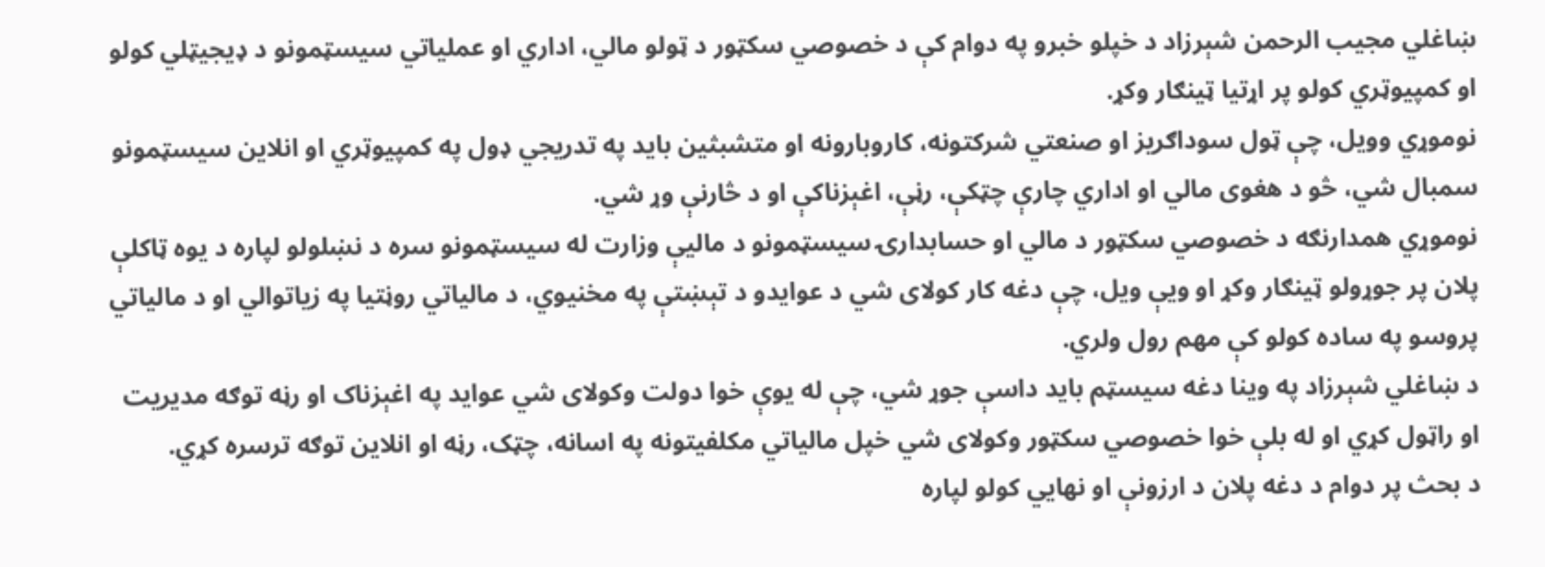ښاغلي مجیب‌ الرحمن شېرزاد د خپلو خبرو په دوام کې د خصوصي سکټور د ټولو مالي، اداري او عملیاتي سیسټمونو د ډیجیټلي کولو او کمپیوټري کولو پر اړتیا ټینګار وکړ.
نوموړي وویل، چې ټول سوداګریز او صنعتي شرکتونه، کاروبارونه او متشبثین باید په تدریجي ډول په کمپیوټري او انلاین سیسټمونو سمبال شي، څو د هغوی مالي او اداري چارې چټکې، رڼې، اغېزناکې او د څارنې وړ شي.
نوموړي همدارنګه د خصوصي سکټور د مالي او حسابدارۍ سیسټمونو د مالیې وزارت له سیسټمونو سره د نښلولو لپاره د یوه ټاکلې پلان پر جوړولو ټینګار وکړ او ویې ویل، چې دغه کار کولای شي د عوایدو د تېښتې په مخنیوي، د مالیاتي روڼتیا په زیاتوالي او د مالیاتي پروسو په ساده کولو کې مهم رول ولري.
د ښاغلي شېرزاد په وینا دغه سیسټم باید داسې جوړ شي، چې له یوې خوا دولت وکولای شي عواید په اغېزناک او رڼه توګه مدیریت او راټول کړي او له بلې خوا خصوصي سکټور وکولای شي خپل مالیاتي مکلفیتونه په اسانه، چټک، رڼه او انلاین توګه ترسره کړي.
د بحث پر دوام د دغه پلان د ارزونې او نهايي کولو لپاره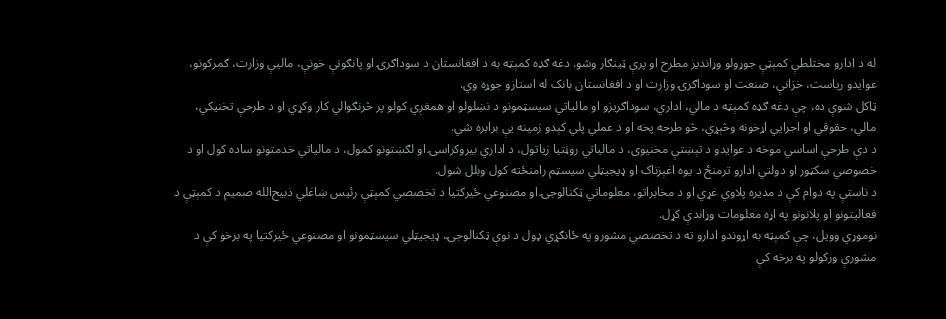له د ادارو مختلطې کمېټې جوړولو وړاندیز مطرح او پرې ټینګار وشو. دغه ګډه کمېټه به د افغانستان د سوداګرۍ او پانګونې خونې، مالیې وزارت، ګمرکونو، عوایدو ریاست، خزانې، صنعت او سوداګرۍ وزارت او د افغانستان بانک له استازو جوړه وي.
ټاکل شوې ده، چې دغه ګډه کمېټه د مالي، اداري، سوداګریزو او مالیاتي سیسټمونو د نښلولو او همغږي کولو پر څرنګوالي کار وکړي او د طرحې تخنیکي، مالي، حقوقي او اجرایي اړخونه وڅېړي، څو طرحه پخه او د عملي پلي کېدو زمینه یې برابره شي.
د دې طرحې اساسي موخه د عوایدو د تېښتې مخنیوی، د مالیاتي روڼتیا زیاتول، د اداري بیروکراسۍ او لګښتونو کمول، د مالیاتي خدمتونو ساده کول او د خصوصي سکټور او دولتي ادارو ترمنځ د یوه اغېزناک او ډیجیټلي سیسټم رامنځته کول وبلل شول.
د ناستې په دوام کې د مدیره پلاوي غړي او د مخابراتو، معلوماتي ټکنالوجۍ او مصنوعي ځیرکتیا د تخصصي کمېټې رئیس ښاغلي ذبیح‌الله صمیم د کمېټې د فعالیتونو او پلانونو په اړه معلومات وړاندې کړل.
نوموړي وویل، چې کمېټه به اړوندو ادارو ته د تخصصي مشورو په ځانګړي ډول د نوې ټکنالوجۍ، ډیجیټلي سیسټمونو او مصنوعي ځیرکتیا په برخو کې د مشورې ورکولو په برخه کې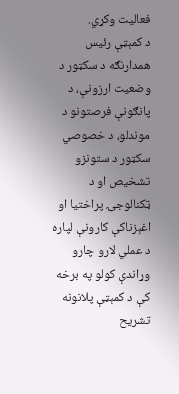فعالیت وکړي.
د کمېټې رئیس همدارنګه د سکټور د وضعیت ارزونې، د پانګونې فرصتونو د موندلو، د خصوصي سکټور د ستونزو تشخیص او د ټکنالوجۍ پراختیا او اغېزناکې کارونې لپاره د عملي لارو چارو وړاندې کولو په برخه کې د کمېټې پلانونه تشریح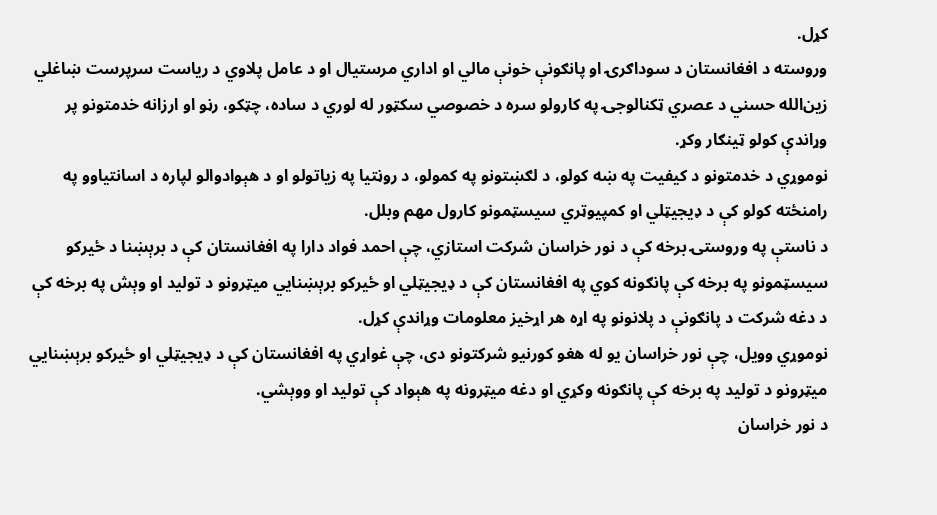کړل.
وروسته د افغانستان د سوداګرۍ او پانګونې خونې مالي او اداري مرستیال او د عامل پلاوي د ریاست سرپرست ښاغلي زین‌الله حسني د عصري ټکنالوجۍ په کارولو سره د خصوصي سکټور له لوري د ساده، چټکو، رڼو او ارزانه خدمتونو پر وړاندې کولو ټینګار وکړ.
نوموړي د خدمتونو د کیفیت په ښه کولو، د لګښتونو په کمولو، د روڼتیا په زیاتولو او د هېوادوالو لپاره د اسانتیاوو په رامنځته کولو کې د ډیجیټلي او کمپیوټري سیسټمونو کارول مهم وبلل.
د ناستې په وروستۍ برخه کې د نور خراسان شرکت استازي، چې احمد فواد دارا په افغانستان کې د برېښنا د ځیرکو سیسټمونو په برخه کې پانګونه کوي په افغانستان کې د ډیجیټلي او ځیرکو برېښنايي میټرونو د تولید او وېش په برخه کې د دغه شرکت د پانګونې د پلانونو په اړه هر اړخیز معلومات وړاندې کړل.
نوموړي وویل، چې نور خراسان یو له هغو کورنیو شرکتونو دی، چې غواړي په افغانستان کې د ډیجیټلي او ځیرکو برېښنايي میټرونو د تولید په برخه کې پانګونه وکړي او دغه میټرونه په هېواد کې تولید او ووېشي.
د نور خراسان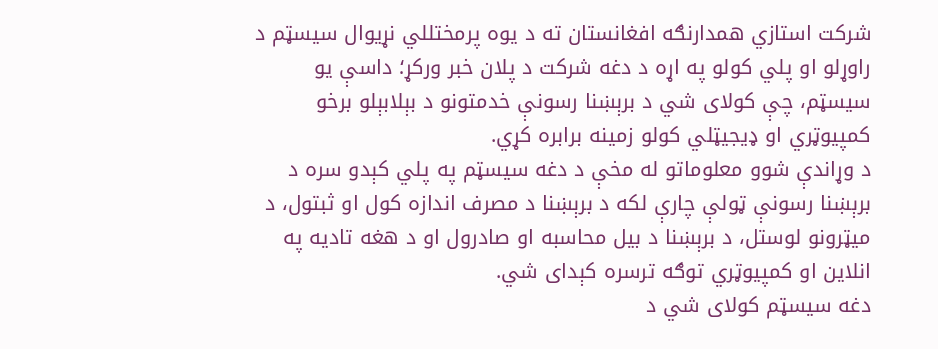شرکت استازي همدارنګه افغانستان ته د یوه پرمختللي نړیوال سیسټم د راوړلو او پلي کولو په اړه د دغه شرکت د پلان خبر ورکړ؛ داسې یو سیسټم، چې کولای شي د برېښنا رسونې خدمتونو د بېلابېلو برخو کمپیوټري او ډیجیټلي کولو زمینه برابره کړي.
د وړاندې شوو معلوماتو له مخې د دغه سیسټم په پلي کېدو سره د برېښنا رسونې ټولې چارې لکه د برېښنا د مصرف اندازه کول او ثبتول، د میټرونو لوستل، د برېښنا د بیل محاسبه او صادرول او د هغه تادیه په انلاین او کمپیوټري توګه ترسره کېدای شي.
دغه سیسټم کولای شي د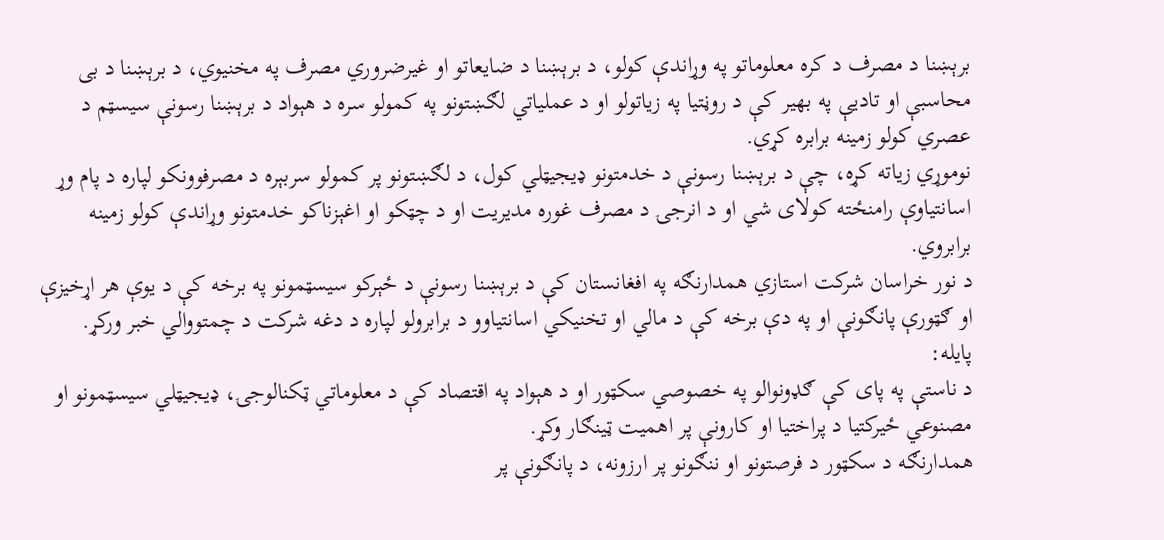برېښنا د مصرف د کره معلوماتو په وړاندې کولو، د برېښنا د ضایعاتو او غیرضروري مصرف په مخنیوي، د برېښنا د بی محاسبې او تادیې په بهیر کې د روڼتیا په زیاتولو او د عملیاتي لګښتونو په کمولو سره د هېواد د برېښنا رسونې سیسټم د عصري کولو زمینه برابره کړي.
نوموړي زیاته کړه، چې د برېښنا رسونې د خدمتونو ډیجیټلي کول، د لګښتونو پر کمولو سربېره د مصرفوونکو لپاره د پام وړ اسانتیاوې رامنځته کولای شي او د انرجۍ د مصرف غوره مدیریت او د چټکو او اغېزناکو خدمتونو وړاندې کولو زمینه برابروي.
د نور خراسان شرکت استازي همدارنګه په افغانستان کې د برېښنا رسونې د ځېرکو سیسټمونو په برخه کې د یوې هر اړخیزې او ګټورې پانګونې او په دې برخه کې د مالي او تخنیکي اسانتیاوو د برابرولو لپاره د دغه شرکت د چمتووالي خبر ورکړ.
پایله:
د ناستې په پای کې ګډونوالو په خصوصي سکټور او د هېواد په اقتصاد کې د معلوماتي ټکنالوجۍ، ډیجیټلي سیسټمونو او مصنوعي ځیرکتیا د پراختیا او کارونې پر اهمیت ټینګار وکړ.
همدارنګه د سکټور د فرصتونو او ننګونو پر ارزونه، د پانګونې پر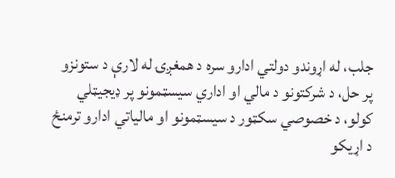جلب، له اړوندو دولتي ادارو سره د همغږۍ له لارې د ستونزو پر حل، د شرکتونو د مالي او اداري سیسټمونو پر ډیجیټلي کولو، د خصوصي سکټور د سیسټمونو او مالیاتي ادارو ترمنځ د اړیکو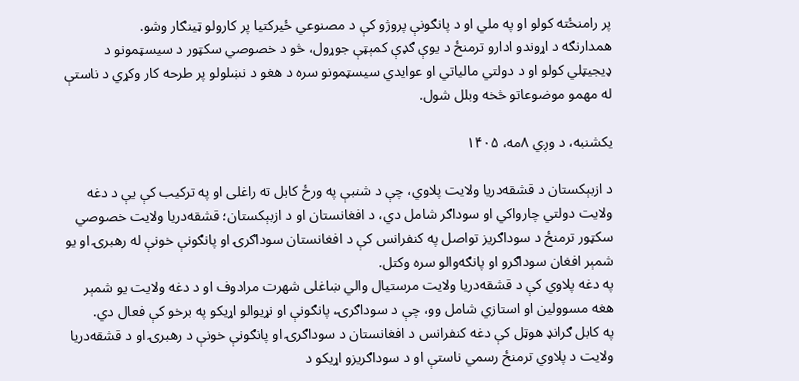پر رامنځته کولو او په ملي او د پانګونې پروژو کې د مصنوعي ځیرکتیا پر کارولو ټینګار وشو.
همدارنګه د اړوندو ادارو ترمنځ د یوې ګډې کمېټې جوړول، څو د خصوصي سکټور د سیسټمونو د ډیجیټلي کولو او د دولتي مالیاتي او عوایدي سیسټمونو سره د هغو د نښلولو پر طرحه کار وکړي د ناستې له مهمو موضوعاتو څخه وبلل شول.

یکشنبه، د وږي ۸مه، ۱۴۰۵

د ازبېکستان د قشقه‌دریا ولایت پلاوي، چې د شنبې په ورځ کابل ته راغلی او په ترکيب کې یې د دغه ولایت دولتي چارواکي او سوداګر شامل دي، د افغانستان او د ازبېکستان؛ قشقه‌دریا ولایت خصوصي سکټور ترمنځ د سوداګریز تواصل په کنفرانس کې د افغانستان سوداګرۍ او پانګونې خونې له رهبرۍ او یو شمېر افغان سوداګرو او پانګه‌والو سره وکتل.
په دغه پلاوي کې د قشقه‌دریا ولایت مرستیال والي ښاغلی شهرت مرادوف او د دغه ولایت یو شمېر هغه مسوولین او استازي شامل وو، چې د سوداګرۍ، پانګونې او نړیوالو اړیکو په برخو کې فعال دي.
په کابل ګرانډ هوټل کې دغه کنفرانس د افغانستان د سوداګرۍ او پانګونې خونې د رهبرۍ او د قشقه‌دریا ولایت د پلاوي ترمنځ رسمي ناستې او د سوداګریزو اړيکو د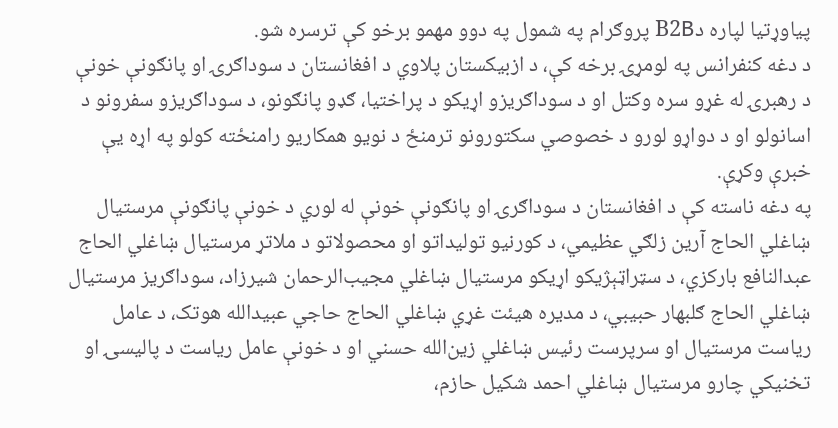پياوړتيا لپاره دB2B پروګرام په شمول په دوو مهمو برخو کې ترسره شو.
د دغه کنفرانس په لومړۍ برخه کې، د ازبیکستان پلاوي د افغانستان د سوداګرۍ او پانګونې خونې د رهبرۍ له غړو سره وکتل او د سوداګریزو اړیکو د پراختیا، ګډو پانګونو، د سوداګریزو سفرونو د اسانولو او د دواړو لورو د خصوصي سکتورونو ترمنځ د نویو همکاریو رامنځته کولو په اړه یې خبرې وکړې.
په دغه ناسته کې د افغانستان د سوداګرۍ او پانګونې خونې له لوري د خونې پانګونې مرستیال ښاغلي الحاج آرین زلګي عظیمي، د کورنیو تولیداتو او محصولاتو د ملاتړ مرستیال ښاغلي الحاج عبدالنافع بارکزي، د سټراټېژیکو اړيکو مرستیال ښاغلي مجیب‌الرحمان شیرزاد، سوداګریز مرستیال ښاغلي الحاج ګلبهار حبیبي، د مدیره هیئت غړي ښاغلي الحاج حاجي عبیدالله هوتک، د عامل ریاست مرستیال او سرپرست رئیس ښاغلي زین‌الله حسني او د خونې عامل ریاست د پالیسۍ او تخنیکي چارو مرستیال ښاغلي احمد شکیل حازم،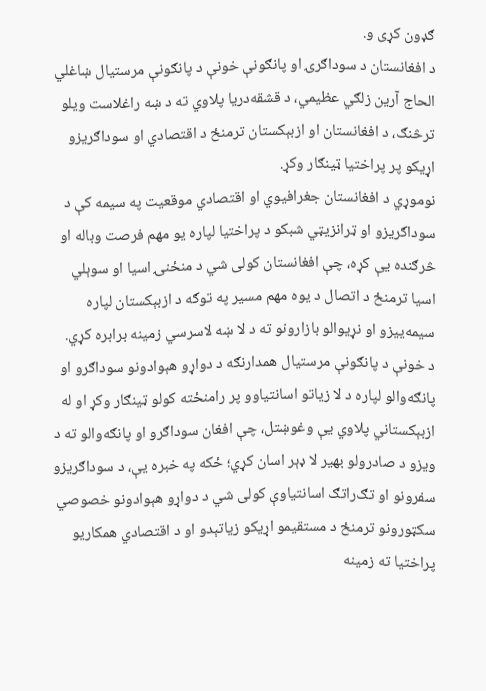ګډون کړی و.
د افغانستان د سوداګرۍ او پانګونې خونې د پانګونې مرستیال ښاغلي الحاج آرین زلګي عظیمي، د قشقه‌دريا پلاوي ته د ښه راغلاست ویلو ترڅنګ، د افغانستان او ازبېکستان ترمنځ د اقتصادي او سوداګریزو اړیکو پر پراختیا ټینګار وکړ.
نوموړي د افغانستان جغرافیوي او اقتصادي موقعیت په سیمه کې د سوداګریزو او ټرانزیټي شبکو د پراختیا لپاره یو مهم فرصت وباله او څرګنده یې کړه، چې افغانستان کولی شي د منځنۍ اسیا او سوېلي اسیا ترمنځ د اتصال د یوه مهم مسیر په توګه د ازبېکستان لپاره سیمه‌ییزو او نړیوالو بازارونو ته د لا ښه لاسرسي زمینه برابره کړي.
د خونې د پانګونې مرستیال همدارنګه د دواړو هېوادونو سوداګرو او پانګه‌والو لپاره د لا زیاتو اسانتیاوو پر رامنځته کولو ټینګار وکړ او له ازبېکستاني پلاوي یې وغوښتل، چې افغان سوداګرو او پانګه‌والو ته د ویزو د صادرولو بهیر لا ډېر اسان کړي؛ ځکه په خبره یې، د سوداګریزو سفرونو او تګ‌راتګ اسانتیاوې کولی شي د دواړو هېوادونو خصوصي سکټورونو ترمنځ د مستقیمو اړیکو زیاتېدو او د اقتصادي همکاریو پراختیا ته زمینه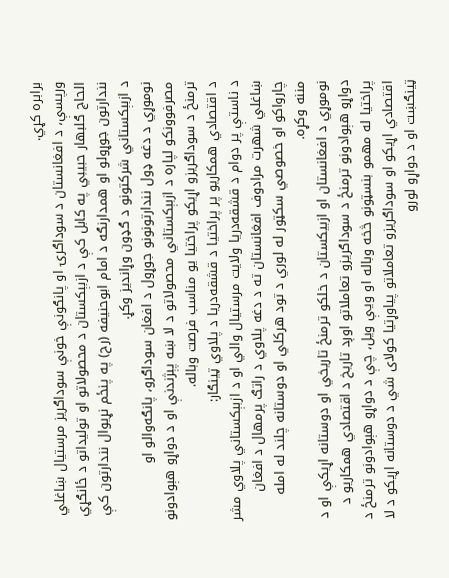برابره کړي.
ورپسې، د افغانستان د سوداګرۍ او پانګونې خونې سوداګریز مرستیال ښاغلي الحاج ګلبهار حبیبي په کابل کې د ازبېکستان د محصولاتو او تولیداتو د ځانګړي نندارتون جوړولو او همدارنګه د امام ابوحنیفه (رح) په پنځم نړیوال نندارتون کې د ازبېکستاني شرکتونو د ګډون وړاندیز وکړ.
نوموړي د دغه ډول نندارتونونو جوړول د افغان سوداګرو، پانګه‌والو او مصرفوونکو لپاره د ازبېکستاني محصولاتو د لا ښه پېژندنې او د دواړو هېوادونو ترمنځ د سوداګریزو اړیکو پراختیا یو مناسب فرصت وباله.
د اقتصادي همکاریو پر پراختیا د قشقه‌دريا د پلاوي ټینګار:
د ناستې پر دوام د قشقه‌دريا ولایت مرستیال والي او د ازبېکستاني پلاوي مشر ښاغلي شهرت مرادوف افغانستان ته د دغه پلاوي د راتګ پرمهال د افغان چارواکو او خصوصي سکټور له لوري د تود هرکلي او دوستانه چلند له امله مننه وکړه.
نوموړي د افغانستان او ازبیکستان د خلکو ترمنځ تاریخي او دوستانه اړیکې او د دواړو هېوادونو ترمنځ د سوداګریزو تعاملاتو اوږد تاریخ د اقتصادي همکاریو د پراختیا له مهمو بنسټونو څخه وباله او ویې ویل، چې د دواړو هېوادونو ترمنځ د اقتصادي اړیکو او سوداګریزو تعاملاتو پیاوړتیا کولای شي د دوستانه اړیکو د لا ټینګښت او د دواړو لورو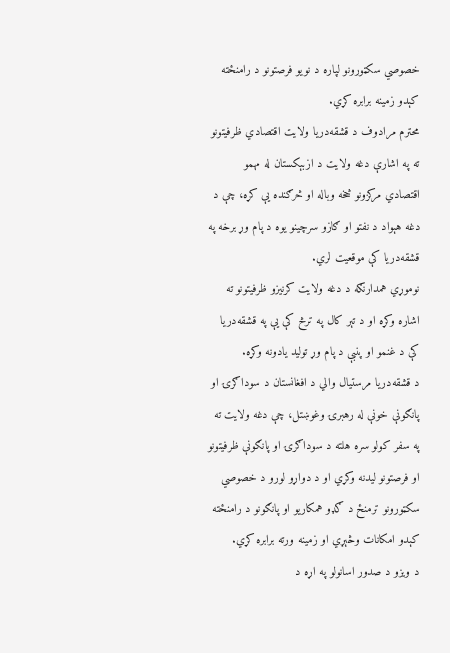خصوصي سکټورونو لپاره د نویو فرصتونو د رامنځته کېدو زمینه برابره کړي.
محترم مرادوف د قشقه‌دريا ولایت اقتصادي ظرفیتونو ته په اشارې دغه ولایت د ازبېکستان له مهمو اقتصادي مرکزونو څخه وباله او څرګنده یې کړه، چې د دغه هېواد د نفتو او ګازو سرچینو یوه د پام وړ برخه په قشقه‌دريا کې موقعیت لري.
نوموړي همدارنګه د دغه ولایت کرنیزو ظرفیتونو ته اشاره وکړه او د تېر کال په ترڅ کې یې په قشقه‌دریا کې د غنمو او پنبې د پام وړ تولید یادونه وکړه.
د قشقه‌دریا مرستیال والي د افغانستان د سوداګرۍ او پانګونې خونې له رهبرۍ وغوښتل، چې دغه ولایت ته په سفر کولو سره هلته د سوداګرۍ او پانګونې ظرفیتونو او فرصتونو لیدنه وکړي او د دواړو لورو د خصوصي سکټورونو ترمنځ د ګډو همکاریو او پانګونو د رامنځته کېدو امکانات وڅېړي او زمینه ورته برابره کړي.
د ویزو د صدور اسانولو په اړه د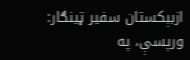ازبېکستان سفیر ټینګار:
ورپسې، په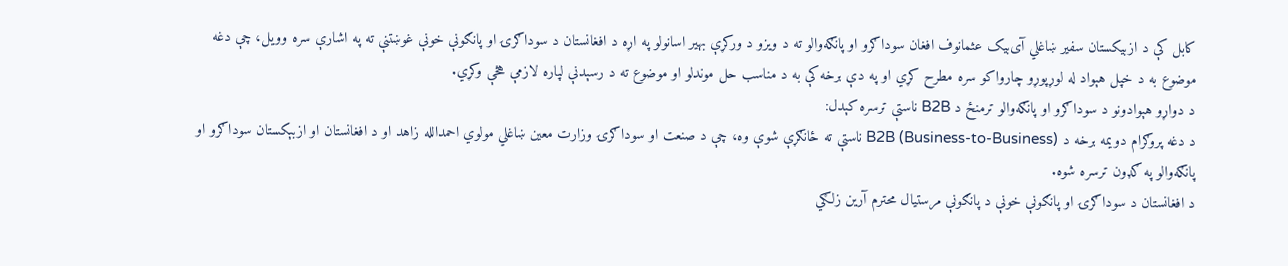کابل کې د ازبیکستان سفیر ښاغلي آی‌بیک عثمانوف افغان سوداګرو او پانګه‌والو ته د ویزو د ورکړې بهیر اسانولو په اړه د افغانستان د سوداګرۍ او پانګونې خونې غوښتنې ته په اشارې سره وویل، چې دغه موضوع به د خپل هېواد له لوړپوړو چارواکو سره مطرح کړي او په دې برخه کې به د مناسب حل موندلو او موضوع ته د رسېدنې لپاره لازمې هڅې وکړي.
د دواړو هېوادونو د سوداګرو او پانګه‌والو ترمنځ د B2B ناستې ترسره کېدل:
د دغه پروګرام دویمه برخه د B2B (Business-to-Business) ناستې ته ځانګړې شوې وه، چې د صنعت او سوداګرۍ وزارت معین ښاغلي مولوي احمدالله زاهد او د افغانستان او ازبېکستان سوداګرو او پانګه‌والو په ګډون ترسره شوه.
د افغانستان د سوداګرۍ او پانګونې خونې د پانګونې مرستیال محترم آرین زلګي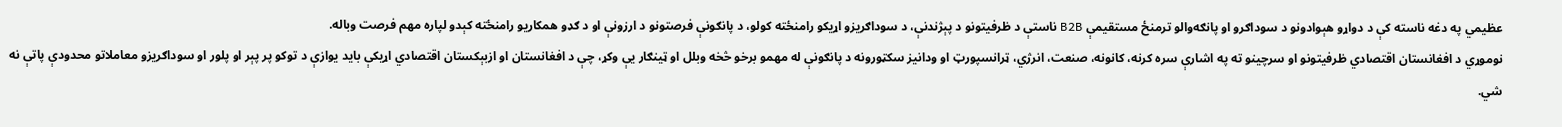عظیمي په دغه ناسته کې د دواړو هېوادونو د سوداګرو او پانګه‌والو ترمنځ مستقیمې B2B ناستې د ظرفیتونو د پېژندنې، د سوداګریزو اړیکو رامنځته کولو، د پانګونې فرصتونو د ارزونې او د ګډو همکاریو رامنځته کېدو لپاره مهم فرصت وباله.
نوموړي د افغانستان اقتصادي ظرفیتونو او سرچینو ته په اشارې سره کرنه، کانونه، صنعت، انرژي، ټرانسپورټ او ودانیز سکټورونه د پانګونې له مهمو برخو څخه وبلل او ټینګار یې وکړ، چې د افغانستان او ازبېکستان اقتصادي اړیکې باید یوازې د توکو پر پېر او پلور او سوداګریزو معاملاتو محدودې پاتې نه شي.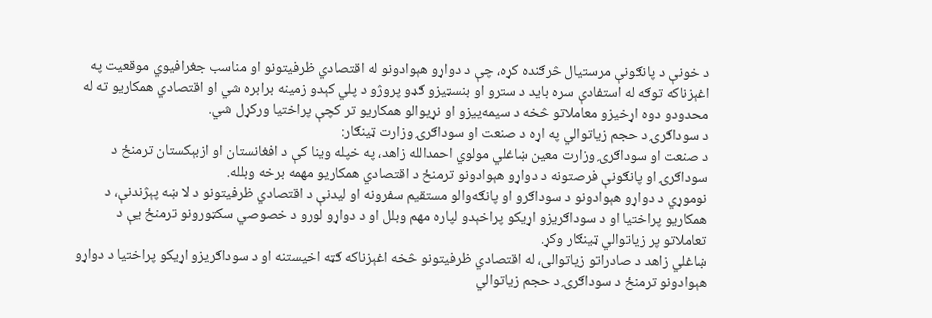د خونې د پانګونې مرستیال څرګنده کړه، چې د دواړو هېوادونو له اقتصادي ظرفیتونو او مناسب جغرافیوي موقعیت په اغېزناکه توګه له استفادې سره باید د سترو او بنسټیزو ګډو پروژو د پلي کېدو زمینه برابره شي او اقتصادي همکاریو ته له محدودو دوه‌ اړخیزو معاملاتو څخه د سیمه‌ییزو او نړیوالو همکاریو تر کچې پراختیا ورکړل شي.
د سوداګرۍ د حجم زیاتوالي په اړه د صنعت او سوداګرۍ وزارت ټینګار:
د صنعت او سوداګرۍ وزارت معین ښاغلي مولوي احمدالله زاهد، په خپله وینا کې د افغانستان او ازبېکستان ترمنځ د سوداګرۍ او پانګونې فرصتونه د دواړو هېوادونو ترمنځ د اقتصادي همکاریو مهمه برخه وبلله.
نوموړي د دواړو هېوادونو د سوداګرو او پانګه‌والو مستقیم سفرونه او لیدنې د اقتصادي ظرفیتونو د لا ښه پېژندنې، د همکاریو پراختیا او د سوداګریزو اړیکو پراخېدو لپاره مهم وبلل او د دواړو لورو د خصوصي سکټورونو ترمنځ یې د تعاملاتو پر زیاتوالي ټینګار وکړ.
ښاغلي زاهد د صادراتو زیاتوالی، له اقتصادي ظرفیتونو څخه اغېزناکه ګټه اخیستنه او د سوداګریزو اړیکو پراختیا د دواړو هېوادونو ترمنځ د سوداګرۍ د حجم زیاتوالي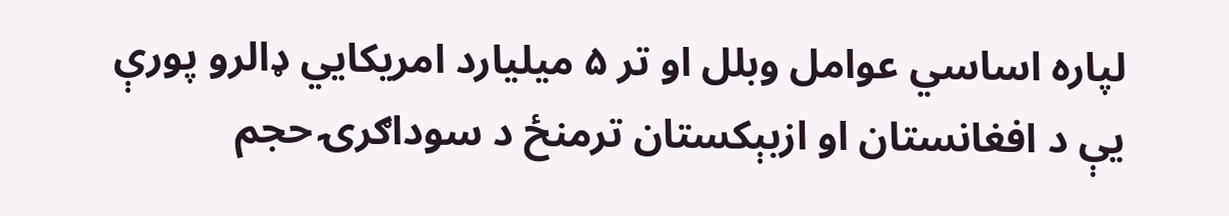لپاره اساسي عوامل وبلل او تر ۵ میلیارد امریکايي ډالرو پورې یې د افغانستان او ازبېکستان ترمنځ د سوداګرۍ حجم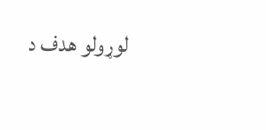لوړولو هدف د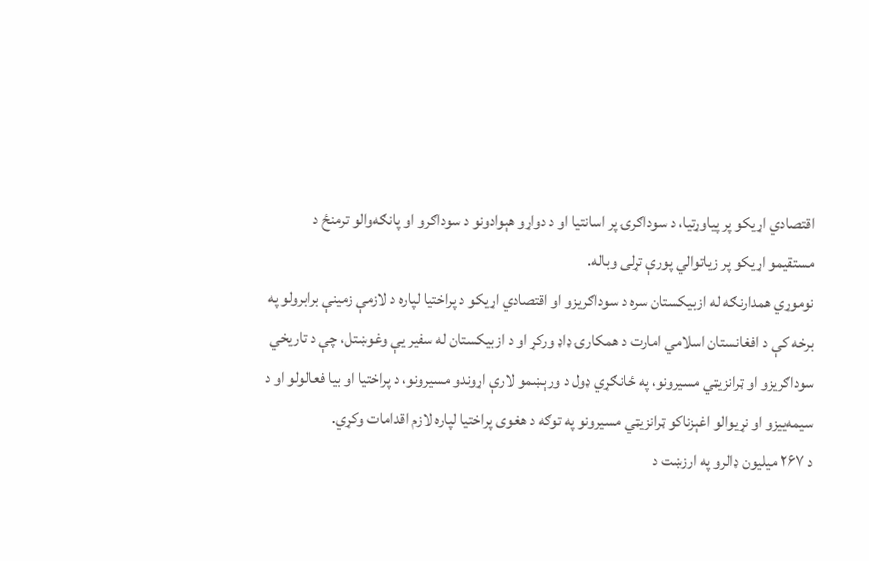اقتصادي اړیکو پر پیاوړتیا، د سوداګرۍ پر اسانتیا او د دواړو هېوادونو د سوداګرو او پانګه‌والو ترمنځ د مستقیمو اړیکو پر زیاتوالي پورې تړلی وباله.
نوموړي همدارنګه له ازبیکستان سره د سوداګریزو او اقتصادي اړیکو د پراختیا لپاره د لازمې زمینې برابرولو په برخه کې د افغانستان اسلامي امارت د همکارۍ ډاډ ورکړ او د ازبیکستان له سفیر یې وغوښتل، چې د تاریخي سوداګریزو او ټرانزیټي مسیرونو، په ځانګړي ډول د ورېښمو لارې اړوندو مسیرونو، د پراختیا او بیا فعالولو او د سیمه‌ییزو او نړیوالو اغېزناکو ټرانزیټي مسیرونو په توګه د هغوی پراختیا لپاره لازم اقدامات وکړي.
د ۲۶۷ میلیون ډالرو په ارزښت د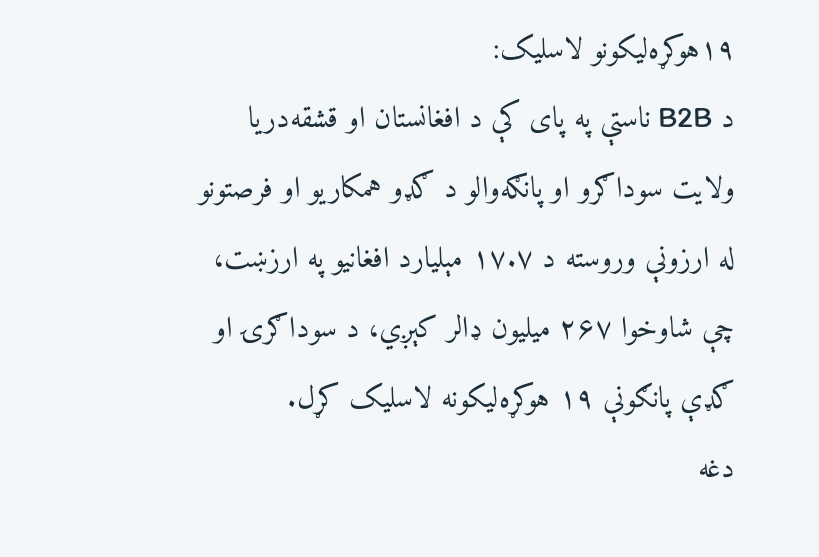۱۹هوکړه‌ليکونو لاسلیک:
د B2B ناستې په پای کې د افغانستان او قشقه‌دریا ولایت سوداګرو او پانګه‌والو د ګډو همکاریو او فرصتونو له ارزونې وروسته د ۱۷.۷ مېليارد افغانيو په ارزښت، چې شاوخوا ۲۶۷ ميليون ډالر کېږي، د سوداګرۍ او ګډې پانګونې ۱۹ هوکړه‌ليکونه لاسليک کړل.
دغه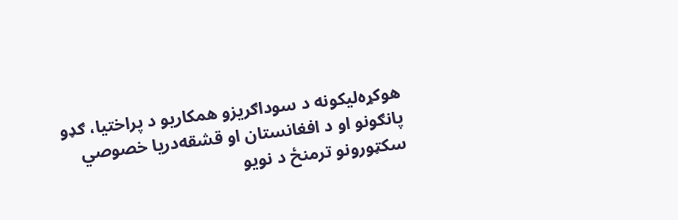هوکړه‌ليکونه د سوداګریزو همکاریو د پراختیا، ګډو پانګونو او د افغانستان او قشقه‌دريا خصوصي سکټورونو ترمنځ د نویو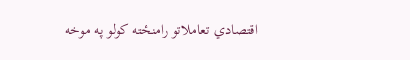اقتصادي تعاملاتو رامنځته کولو په موخه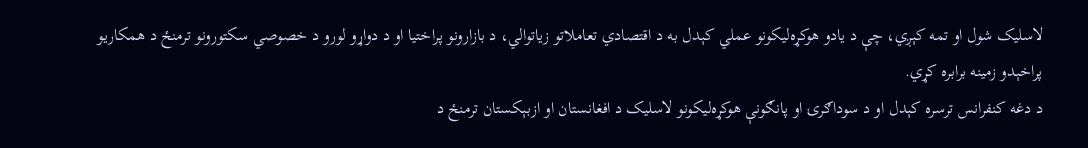لاسلیک شول او تمه کېږي، چې د یادو هوکړه‌ليکونو عملي کېدل به د اقتصادي تعاملاتو زیاتوالي، د بازارونو پراختیا او د دواړو لورو د خصوصي سکتورونو ترمنځ د همکاریو پراخېدو زمینه برابره کړي.
د دغه کنفرانس ترسره کېدل او د سوداګرۍ او پانګونې هوکړه‌ليکونو لاسلیک د افغانستان او ازبېکستان ترمنځ د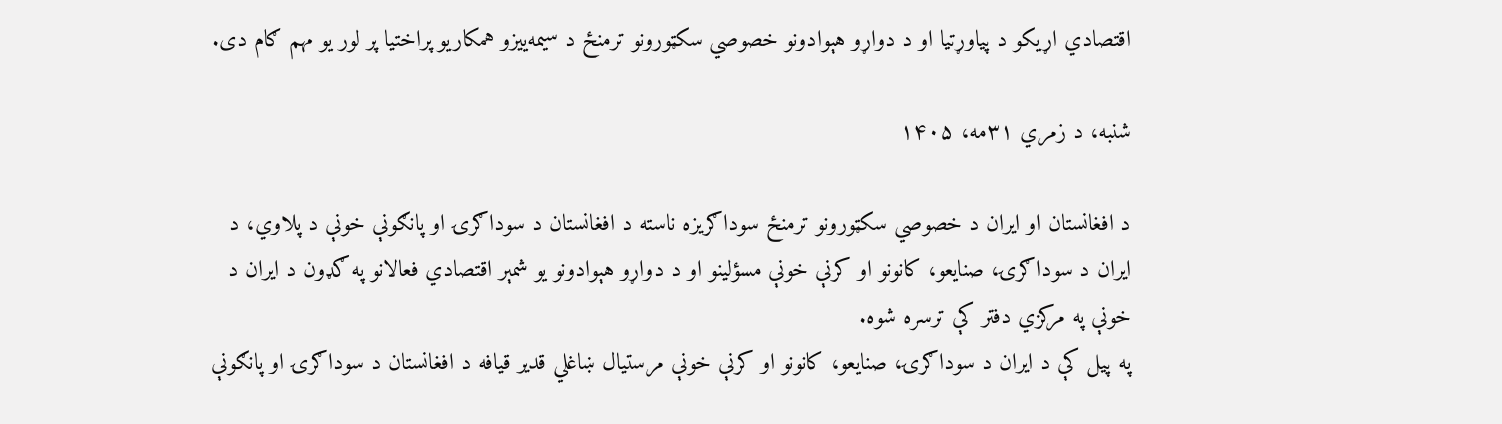اقتصادي اړیکو د پیاوړتیا او د دواړو هېوادونو خصوصي سکټورونو ترمنځ د سیمه‌ییزو همکاریو پراختیا پر لور یو مهم ګام دی.

شنبه، د زمري ۳۱مه، ۱۴۰۵

د افغانستان او ایران د خصوصي سکټورونو ترمنځ سوداګریزه ناسته د افغانستان د سوداګرۍ او پانګونې خونې د پلاوي، د ایران د سوداګرۍ، صنایعو، کانونو او کرنې خونې مسؤلینو او د دواړو هېوادونو یو شمېر اقتصادي فعالانو په ګډون د ايران د خونې په مرکزي دفتر کې ترسره شوه.
په پیل کې د ایران د سوداګرۍ، صنایعو، کانونو او کرنې خونې مرستیال ښاغلي قدیر قیافه د افغانستان د سوداګرۍ او پانګونې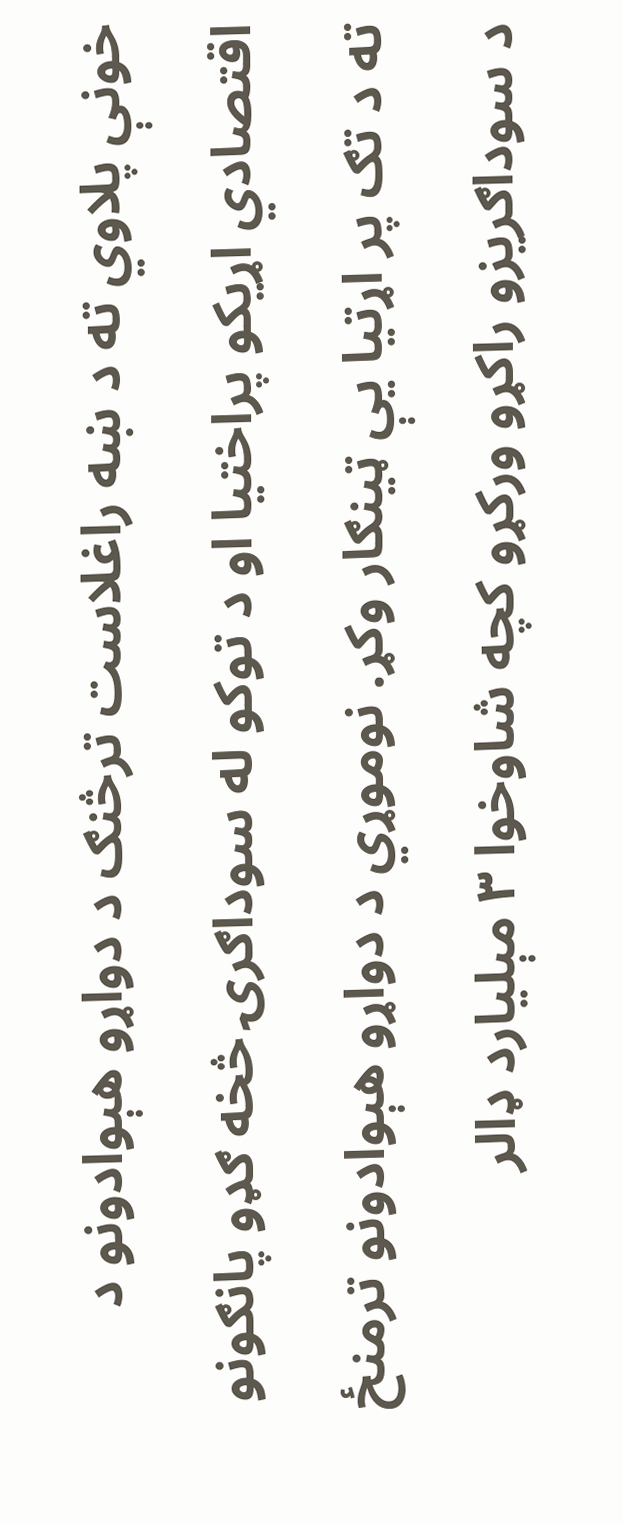خونې پلاوي ته د ښه راغلاست ترڅنګ د دواړو هېوادونو د اقتصادي اړیکو پراختیا او د توکو له سوداګرۍ څخه ګډو پانګونو ته د تګ پر اړتیا يې ټینګار وکړ. نوموړي د دواړو هېوادونو ترمنځ د سوداګریزو راکړو ورکړو کچه شاوخوا ۳ مېلیارد ډالر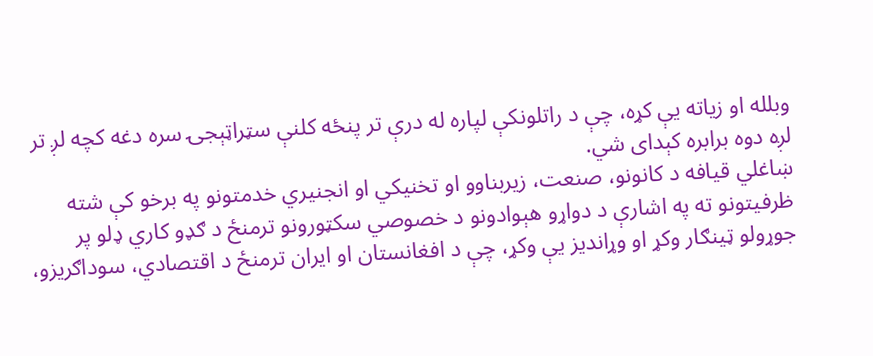وبلله او زیاته یې کړه، چې د راتلونکې لپاره له درې تر پنځه کلنې سټراټېجۍ سره دغه کچه لږ تر لږه دوه برابره کېدای شي.
ښاغلي قیافه د کانونو، صنعت، زیربناوو او تخنیکي او انجنیري خدمتونو په برخو کې شته ظرفیتونو ته په اشارې د دواړو هېوادونو د خصوصي سکټورونو ترمنځ د ګډو کاري ډلو پر جوړولو ټینګار وکړ او وړاندیز یې وکړ، چې د افغانستان او ایران ترمنځ د اقتصادي، سوداګریزو،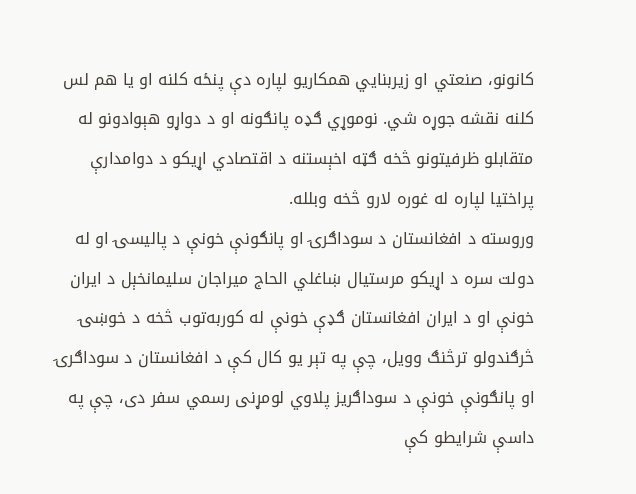کانونو، صنعتي او زیربنايي همکاریو لپاره دې پنځه کلنه او يا هم لس کلنه نقشه جوړه شي. نوموړي ګډه پانګونه او د دواړو هېوادونو له متقابلو ظرفیتونو څخه ګټه اخېستنه د اقتصادي اړیکو د دوامدارې پراختیا لپاره له غوره لارو څخه وبلله.
وروسته د افغانستان د سوداګرۍ او پانګونې خونې د پالیسۍ او له دولت سره د اړیکو مرستیال ښاغلي الحاج میراجان سلیمانخېل د ایران خونې او د ایران افغانستان ګډې خونې له کوربه‌توب څخه د خوښۍ څرګندولو ترڅنګ وویل، چې په تېر یو کال کې د افغانستان د سوداګرۍ او پانګونې خونې د سوداګریز پلاوي لومړنی رسمي سفر دی، چې په داسې شرایطو کې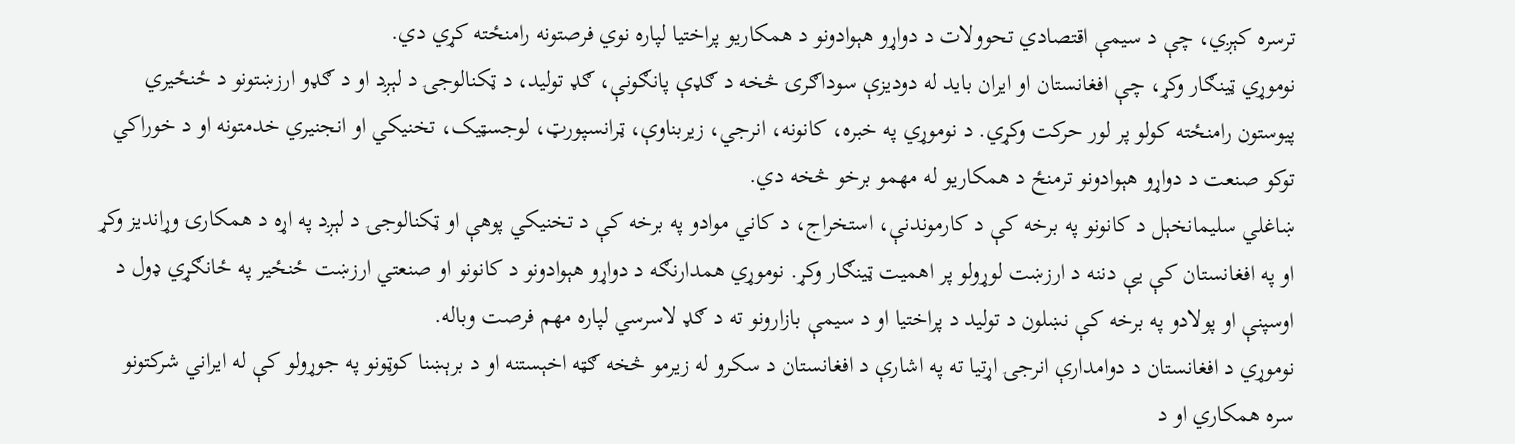ترسره کېږي، چې د سیمې اقتصادي تحوولات د دواړو هېوادونو د همکاریو پراختیا لپاره نوي فرصتونه رامنځته کړي دي.
نوموړي ټینګار وکړ، چې افغانستان او ایران باید له دودیزې سوداګرۍ څخه د ګډې پانګونې، ګډ تولید، د ټکنالوجۍ د لېږد او د ګډو ارزښتونو د ځنځیري پيوستون رامنځته کولو پر لور حرکت وکړي. د نوموړي په خبره، کانونه، انرجي، زیربناوې، ټرانسپورټ، لوجسټیک، تخنیکي او انجنیري خدمتونه او د خوراکي توکو صنعت د دواړو هېوادونو ترمنځ د همکاریو له مهمو برخو څخه دي.
ښاغلي سلیمانخېل د کانونو په برخه کې د کارموندنې، استخراج، د کاني موادو په برخه کې د تخنیکي پوهې او ټکنالوجۍ د لېږد په اړه د همکارۍ وړاندیز وکړ او په افغانستان کې یې دننه د ارزښت لوړولو پر اهمیت ټینګار وکړ. نوموړي همدارنګه د دواړو هېوادونو د کانونو او صنعتي ارزښت ځنځیر په ځانګړي ډول د اوسپنې او پولادو په برخه کې نښلون د تولید د پراختیا او د سیمې بازارونو ته د ګډ لاسرسي لپاره مهم فرصت وباله.
نوموړي د افغانستان د دوامدارې انرجۍ اړتیا ته په اشارې د افغانستان د سکرو له زیرمو څخه ګټه اخېستنه او د برېښنا کوټونو په جوړولو کې له ایراني شرکتونو سره همکاري او د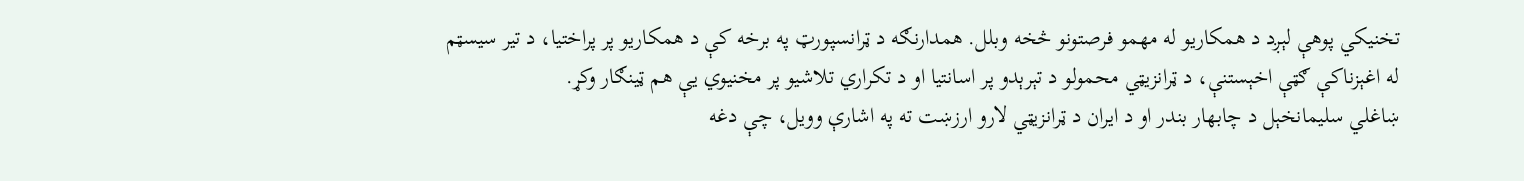تخنیکي پوهې لېږد د همکاریو له مهمو فرصتونو څخه وبلل. همدارنګه د ټرانسپورټ په برخه کې د همکاریو پر پراختیا، د تیر سیسټم له اغېزناکې ګټې اخېستنې، د ټرانزیټي محمولو د تېرېدو پر اسانتیا او د تکراري تلاشیو پر مخنیوي يې هم ټینګار وکړ.
ښاغلي سلیمانخېل د چابهار بندر او د ایران د ټرانزیټي لارو ارزښت ته په اشارې وویل، چې دغه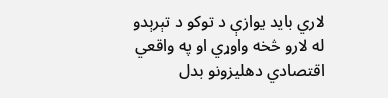لاري باید یوازې د توکو د تېرېدو له لارو څخه واوړي او په واقعي اقتصادي دهلیزونو بدل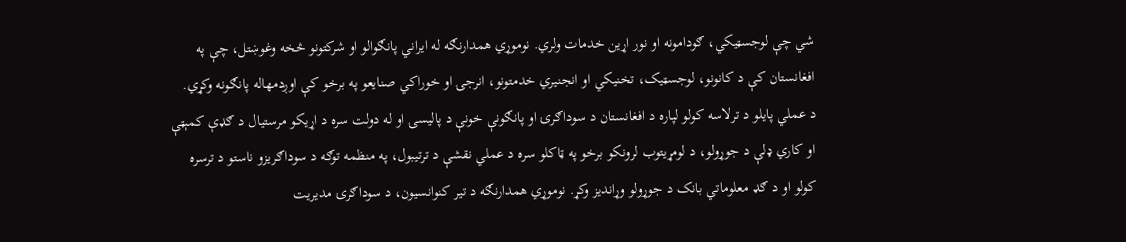شي چې لوجسټیکي، ګودامونه او نور اړین خدمات ولري. نوموړي همدارنګه له ایراني پانګوالو او شرکتونو څخه وغوښتل، چې په افغانستان کې د کانونو، لوجسټیک، تخنیکي او انجنیري خدمتونو، انرجۍ او خوراکي صنایعو په برخو کې اوږدمهاله پانګونه وکړي.
د عملي پایلو د ترلاسه کولو لپاره د افغانستان د سوداګرۍ او پانګونې خونې د پالیسۍ او له دولت سره د اړیکو مرستیال د ګډې کمېټې او کاري ډلې د جوړولو، د لومړیتوب لرونکو برخو په ټاکلو سره د عملي نقشې د ترتیبول، په منظمه توګه د سوداګریزو ناستو د ترسره کولو او د ګډ معلوماتي بانک د جوړولو وړاندیز وکړ. نوموړي همدارنګه د تیر کنوانسیون، د سوداګرۍ مدیریت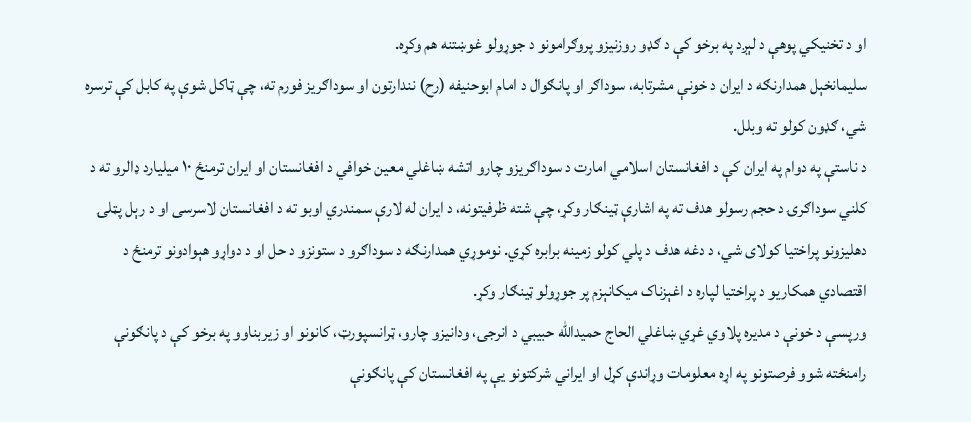او د تخنیکي پوهې د لېږد په برخو کې د ګډو روزنیزو پروګرامونو د جوړولو غوښتنه هم وکړه.
سليمانخېل همدارنګه د ایران د خونې مشرتابه، سوداګر او پانګوال د امام ابوحنیفه (رح) نندارتون او سوداګریز فورم ته، چې ټاکل شوې په کابل کې ترسره شي، ګډون کولو ته وبلل.
د ناستې په دوام په ایران کې د افغانستان اسلامي امارت د سوداګریزو چارو اتشه ښاغلي معین خوافي د افغانستان او ایران ترمنځ ۱۰ میلیارد ډالرو ته د کلني سوداګرۍ د حجم رسولو هدف ته په اشارې ټینګار وکړ، چې شته ظرفیتونه، د ایران له لارې سمندري اوبو ته د افغانستان لاسرسی او د رېل پټلۍ دهلیزونو پراختیا کولای شي، د دغه هدف د پلي کولو زمینه برابره کړي. نوموړي همدارنګه د سوداګرو د ستونزو د حل او د دواړو هېوادونو ترمنځ د اقتصادي همکاریو د پراختیا لپاره د اغېزناک میکانېزم پر جوړولو ټینګار وکړ.
ورپسې د خونې د مدیره پلاوي غړي ښاغلي الحاج حمیدالله حبیبي د انرجۍ، ودانیزو چارو، ټرانسپورټ، کانونو او زیربناوو په برخو کې د پانګونې رامنځته شوو فرصتونو په اړه معلومات وړاندې کړل او ایراني شرکتونو یې په افغانستان کې پانګونې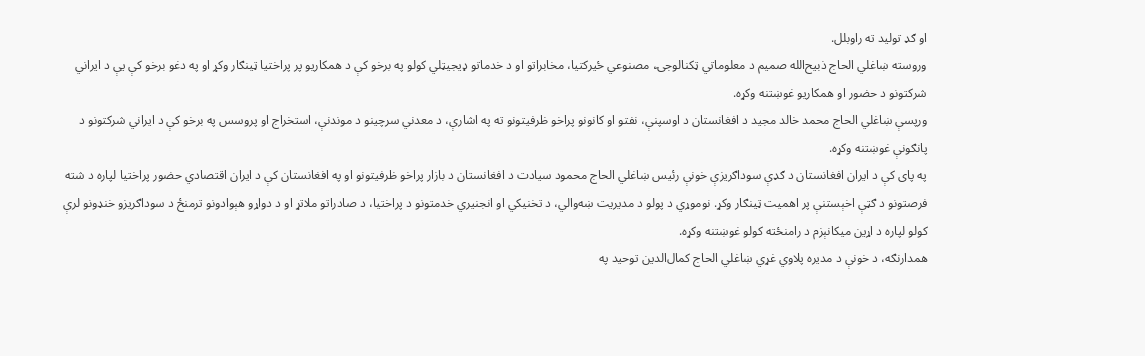او ګډ تولید ته راوبلل.
وروسته ښاغلي الحاج ذبیح‌الله صمیم د معلوماتي ټکنالوجۍ، مصنوعي ځیرکتیا، مخابراتو او د خدماتو ډیجیټلي کولو په برخو کې د همکاریو پر پراختیا ټینګار وکړ او په دغو برخو کې یې د ایراني شرکتونو د حضور او همکاریو غوښتنه وکړه.
ورپسې ښاغلي الحاج محمد خالد مجید د افغانستان د اوسپنې، نفتو او کانونو پراخو ظرفیتونو ته په اشارې، د معدني سرچینو د موندنې، استخراج او پروسس په برخو کې د ایراني شرکتونو د پانګونې غوښتنه وکړه.
په پای کې د ایران افغانستان د ګډې سوداګریزې خونې رئیس ښاغلي الحاج محمود سیادت د افغانستان د بازار پراخو ظرفیتونو او په افغانستان کې د ایران اقتصادي حضور پراختیا لپاره د شته فرصتونو د ګټې اخېستنې پر اهمیت ټینګار وکړ. نوموړي د پولو د مدیریت ښه‌والي، د تخنیکي او انجنیري خدمتونو د پراختيا، د صادراتو ملاتړ او د دواړو هېوادونو ترمنځ د سوداګریزو خنډونو لرې کولو لپاره د اړین میکانېزم د رامنځته کولو غوښتنه وکړه.
همدارنګه، د خونې د مدیره پلاوي غړي ښاغلي الحاج کمال‌الدین توحید په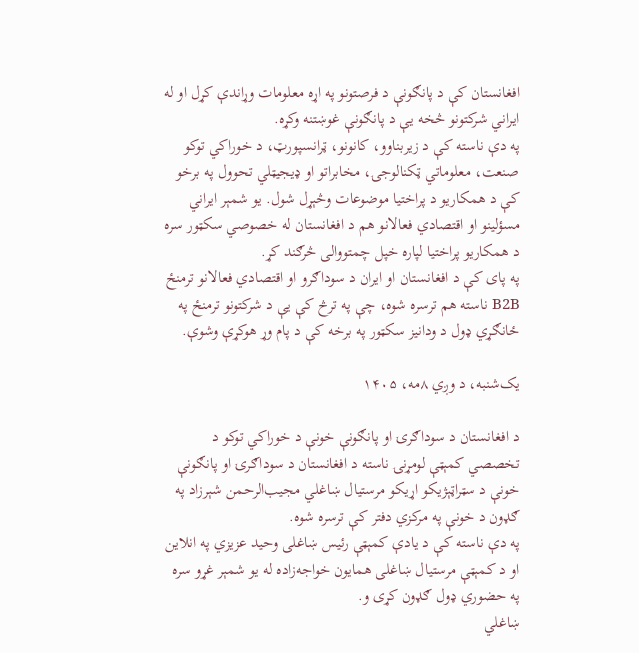افغانستان کې د پانګونې د فرصتونو په اړه معلومات وړاندې کړل او له ایراني شرکتونو څخه یې د پانګونې غوښتنه وکړه.
په دې ناسته کې د زیربناوو، کانونو، ټرانسپورټ، د خوراکي توکو صنعت، معلوماتي ټکنالوجۍ، مخابراتو او ډیجیټلي تحوول په برخو کې د همکاریو د پراختیا موضوعات وڅېړل شول. یو شمېر ایراني مسؤلینو او اقتصادي فعالانو هم د افغانستان له خصوصي سکټور سره د همکاریو پراختیا لپاره خپل چمتووالی څرګند کړ.
په پای کې د افغانستان او ایران د سوداګرو او اقتصادي فعالانو ترمنځ B2B ناسته هم ترسره شوه، چې په ترڅ کې یې د شرکتونو ترمنځ په ځانګړي ډول د ودانیز سکټور په برخه کې د پام وړ هوکړې وشوې.

یک‌شنبه، د وږي ۸مه، ۱۴۰۵

د افغانستان د سوداګرۍ او پانګونې خونې د خوراکي توکو د تخصصي کمېټې لومړنۍ ناسته د افغانستان د سوداګرۍ او پانګونې خونې د سټراټېژیکو اړیکو مرستیال ښاغلي مجیب‌الرحمن شېرزاد په ګډون د خونې په مرکزي دفتر کې ترسره شوه.
په دې ناسته کې د یادې کمېټې رئیس ښاغلی وحید عزیزي په انلاین او د کمېټې مرستیال ښاغلی همایون خواجه‌زاده له یو شمېر غړو سره په حضوري ډول ګډون کړی و.
ښاغلي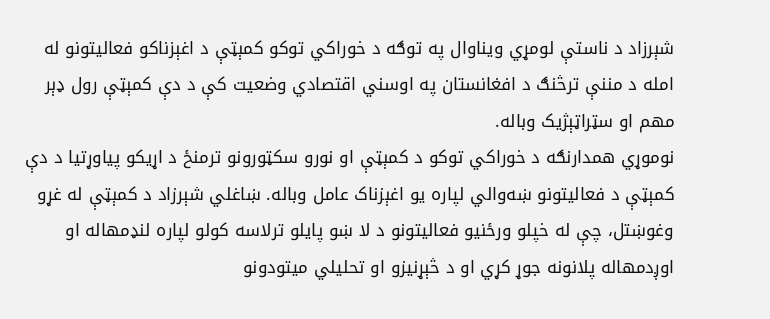شېرزاد د ناستې لومړي ویناوال په توګه د خوراکي توکو کمېټې د اغېزناکو فعالیتونو له امله د مننې ترڅنګ د افغانستان په اوسني اقتصادي وضعیت کې د دې کمېټې رول ډېر مهم او سټراټېژیک وباله.
نوموړي همدارنګه د خوراکي توکو د کمېټې او نورو سکټورونو ترمنځ د اړیکو پیاوړتیا د دې کمېټې د فعالیتونو ښه‌والي لپاره یو اغېزناک عامل وباله. ښاغلي شېرزاد د کمېټې له غړو وغوښتل، چې له خپلو ورځنیو فعالیتونو د لا ښو پایلو ترلاسه کولو لپاره لنډمهاله او اوږدمهاله پلانونه جوړ کړي او د څېړنیزو او تحلیلي میتودونو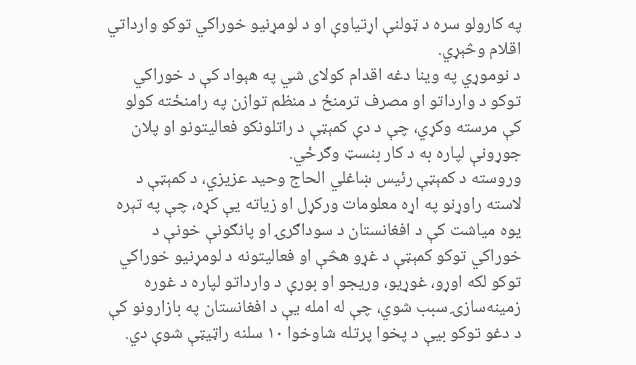په کارولو سره د ټولنې اړتیاوې او د لومړنیو خوراکي توکو وارداتي اقلام وڅېړي.
د نوموړي په وینا دغه اقدام کولای شي په هېواد کې د خوراکي توکو د وارداتو او مصرف ترمنځ د منظم توازن په رامنځته کولو کې مرسته وکړي، چې د دې کمېټې د راتلونکو فعالیتونو او پلان جوړونې لپاره به د کار بنسټ وګرځي.
وروسته د کمېټې رئیس ښاغلي الحاج وحید عزیزي، د کمېټې د لاسته راوړنو په اړه معلومات ورکړل او زیاته یې کړه، چې په تېره یوه میاشت کې د افغانستان د سوداګرۍ او پانګونې خونې د خوراکي توکو کمېټې د غړو هڅې او فعالیتونه د لومړنیو خوراکي توکو لکه اوړو، غوړیو، وریجو او بورې د وارداتو لپاره د غوره زمینه‌سازۍ سبب شوي، چې له امله یې د افغانستان په بازارونو کې د دغو توکو بیې د پخوا پرتله شاوخوا ۱۰ سلنه راټیټې شوې دي.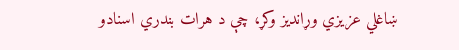ښاغلي عزیزي وړاندیز وکړ، چې د هرات بندري اسنادو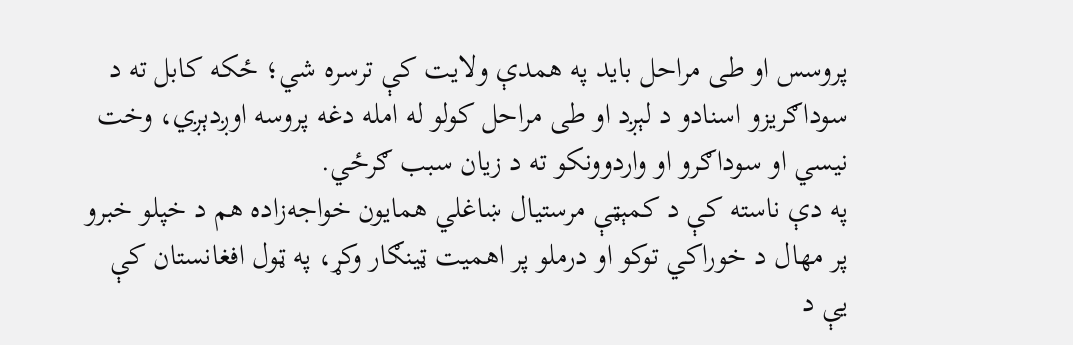پروسس او طی مراحل باید په همدې ولایت کې ترسره شي؛ ځکه کابل ته د سوداګریزو اسنادو د لېږد او طی مراحل کولو له امله دغه پروسه اوږدېږي، وخت نیسي او سوداګرو او واردوونکو ته د زیان سبب ګرځي.
په دې ناسته کې د کمېټې مرستیال ښاغلي همایون خواجه‌زاده هم د خپلو خبرو پر مهال د خوراکي توکو او درملو پر اهمیت ټینګار وکړ، په ټول افغانستان کې یې د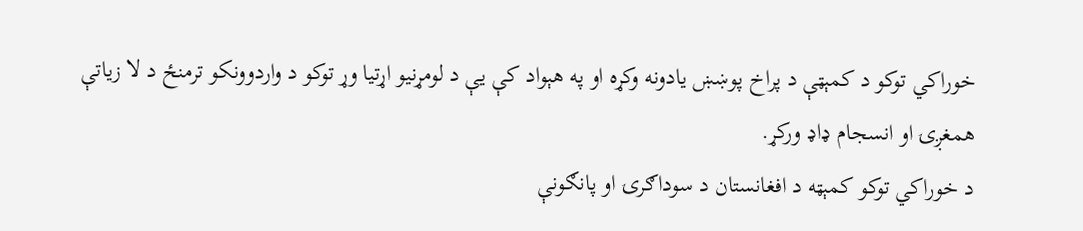خوراکي توکو د کمېټې د پراخ پوښښ یادونه وکړه او په هېواد کې یې د لومړنیو اړتیا وړ توکو د واردوونکو ترمنځ د لا زیاتې همغږۍ او انسجام ډاډ ورکړ.
د خوراکي توکو کمېټه د افغانستان د سوداګرۍ او پانګونې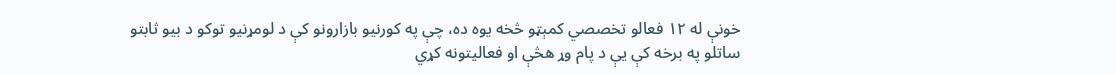خونې له ۱۲ فعالو تخصصي کمېټو څخه یوه ده، چې په کورنیو بازارونو کې د لومړنیو توکو د بیو ثابتو ساتلو په برخه کې یې د پام وړ هڅې او فعالیتونه کړي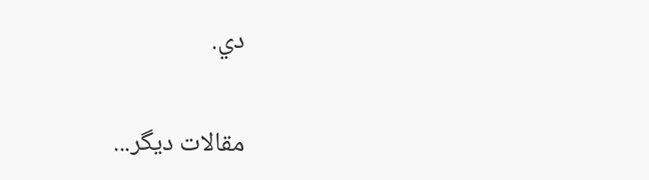دي.

مقالات دیگر...